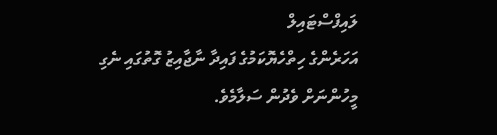ލައިފްސްޓައިލް
އަހަރެންގެ ހިތްހެޔޮކަމުގެ ފައިދާ ނާޖާއިޒު ގޮތުގައި ނެގި މީހުންނަށް ވެދުން ސަލާމެވެ.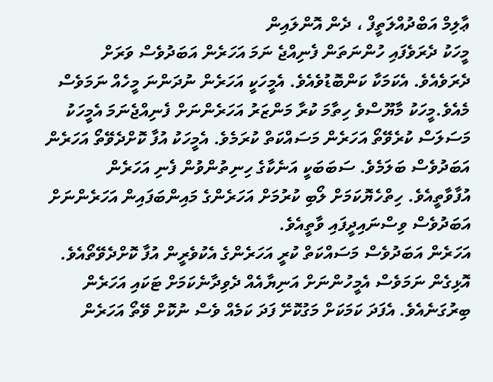ޢާލިމް އަބްދުއްލަތީފް ، ދެން އޮންލައިން
މީހަކު ދެރަވެފައި ހުންނަތަން ފެނިއްޖެ ނަމަ އަހަރެން އަބަދުވެސް ވަރަށް ދެރަވެއެވެ. އެކަމަކާ ކަންބޮޑުވެއެވެ. އެމީހަކީ އަހަރެން ނުދަންނަ މީހެއް ނަމަވެސް މެއެވެ.މީހަކު މާޔޫސްވެ ހިތާމަ ކުރާ މަންޒަރު އަހަރެންނަށް ފެނިއްޖެނަމަ އެމީހަކު މަސަލަސް ކުރެވޭތޯ އަހަރެން މަސައްކަތް ކުރަމެވެ. އެމީހަކު އުފާ ކޮށްދެވޭތޯ އަހަރެން އަބަދުވެސް ބަލަމެވެ. ސަބަބަކީ އަނެކާގެ ހިނިތުންވުން ފެނި އަހަރެން އުފާވާތީއެވެ. ހިތްހެޔޮކަމަށް ލޯބި ކުރުމަށް އަހަރެންގެ މައިންބަފައިން އަހަރެންނަށް އަބަދުވެސް ވިސްނައިދީފައި ވާތީއެވެ.
އަހަރެން އަބަދުވެސް މަސައްކަތް ކުރީ އަހަރެންގެ އެކުވެރީން އުފާ ކޮށްދެވޭތޯއެވެ. އޮޅިގެން ނަމަވެސް އެމީހުންނަށް އަނިޔާއެއް ދެވިދާނެކަމަށް ޓަކައި އަހަރެން ބިރުގަނެއެވެ. އެފަދަ ކަމަކަށް މަގުކޮށޭ ފަދަ ކަމެއް ވެސް ނުކޮށް ވޭތޯ އަހަރެން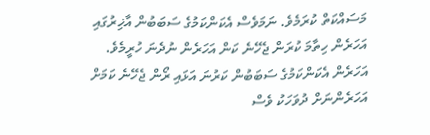މަސައްކަތް ކުރަމެވެ. ނަމަވެސް އެކަންކަމުގެ ސަބަބުން އާޚިރުގައި އަހަރެން ހިތާމަ ކުރަން ޖެހޭނެ ކަން އަހަރެން ނުދެނަ ހުރީމެވެ. އަހަރެން އެކަންކަމުގެ ސަބަބުން ކަރުނަ އަޅައި ރޯން ޖެހޭނެ ކަމަށް އަހަރެންނަށް ދުވަހަކު ވެސް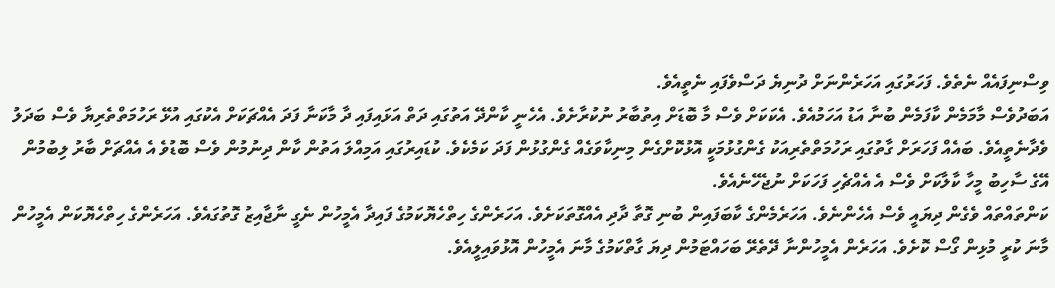ވިސްނިފައެއް ނެތެވެ. ފަހަރުގައި އަހަރެންނަށް ދުނިޔެ ދަސްވެފައި ނެތީއެވެ.
އަބަދުވެސް މާމަމެން ކާފަމެން ބުނާ އަޑު އަހަމުއެވެ. އެކަކަށް ވެސް މާ ބޮޑަށް އިތުބާރު ނުކުރާށެވެ. އެހެނީ ކާންދޭ އަތުގައި ދަތް އަޅައިފައި ދާ މާކަނާ ފަދަ އެއްޗަކަށް އެކުގައި އުޅޭ ރަހުމަތްތެރިޔާ ވެސް ބަދަލު ވެދާނެތީއެވެ. ބައެއް ފަހަރަށް ގާތުގައި ރަހުމަތްތެރިއަކު ގެންގުޅުމަކީ އޮޅުކޮށްގެން މިނިކާވަގެއް ގެންގުޅުން ފަދަ ކަމެކެވެ. ކުޑައިރުގައި އަމިއްލަ އަތުން ކާން ދިނުމުން ވެސް ބޮޑުވެ އެ އެއްޗަށް ބާރު ލިބުމުން އޭގެ ސާހިބު މީހާ ކާލާކަށް ވެސް އެ އެއްޗެހި ފަހަކަށް ނުޖެހޭނެއެވެ.
ކަންތައްތައް ވެގެން ދިޔައީ ވެސް އެހެންނެވެ. އަހަރެމެންގެ ކާބަފައިން ބުނި ގޮތާ ދާދި އެއްގޮތަކަށެވެ. އަހަރެންގެ ހިތްހެޔޮކަމުގެ ފައިދާ އެމީހުން ނެގީ ނާޖާއިޒު ގޮތުގައެވެ. އަހަރެންގެ ހިތްހެޔޮކަން އެމީހުން މާނަ ކުރީ މުޅިން ގޯސް ކޮށެވެ. އަހަރެން އެމީހުންނާ ދޭތެރޭ ބަހައްޓަމުން ދިޔަ ގާތްކަމުގެ މާނަ އެމީހުން އޮޅުވައިލީއެވެ.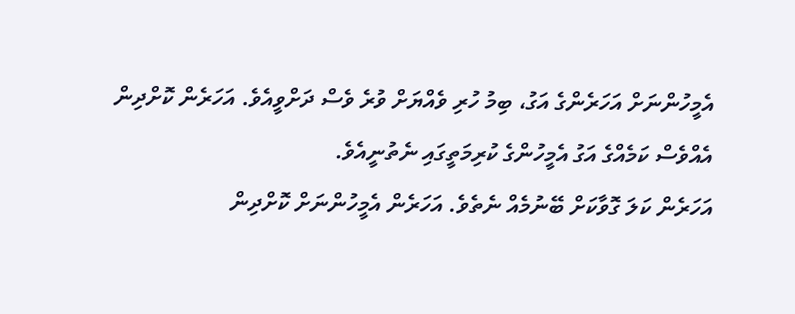އެމީހުންނަށް އަހަރެންގެ އަގު، ބިމު ހުރި ވެއްޔަށް ވުރެ ވެސް ދަށްވީއެވެ. އަހަރެން ކޮށްދިން އެއްވެސް ކަމެއްގެ އަގު އެމީހުންގެ ކުރިމަތީގައި ނެތުނީއެވެ.
އަހަރެން ކަލަ ގޮވާކަށް ބޭނުމެއް ނެތެވެ. އަހަރެން އެމީހުންނަށް ކޮށްދިން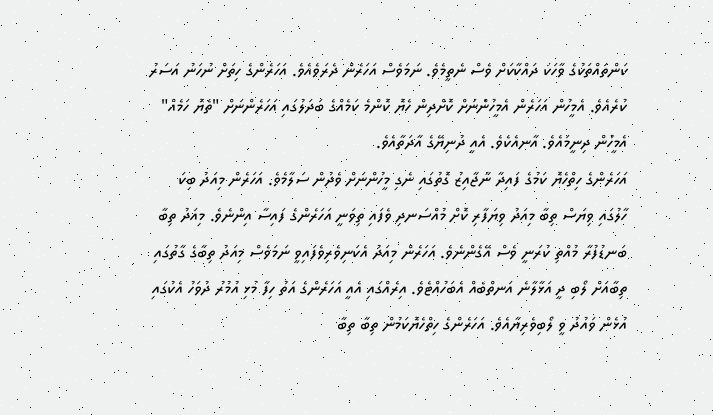ކަންތައްތަކުގެ ވާހަކަ ދައްކާކަށް ވެސް ނެތީމެވެ. ނަމަވެސް އަހަރެން ދެރަވެއެވެ. އަހަރެންގެ ހިތަށް ނުހަނު އަސަރު ކުރެއެވެ. އެމީހުން އަހަރެން އެމީހުންނަށް ކޮށްދިން ހެޔޮ ކޮންމެ ކަމެއްގެ ބަދަލުގައި އަހަރެންނަށް "ތެޔޮ ހަމެއް" އެމީހުން ދިނީމައެވެ. އާނއެކެވެ. އެއީ ދުނިޔޭގެ އާދަތާއެވެ.
އަހަރެންގެ ހިތްހެޔޮ ކަމުގެ ފައިދާ ނާޖާއިޒު ގޮތުގައި ނެގި މީހުންނަށް ވެދުން ސަލާމެވެ. އަހަރެން މިއަދު ބިކަ ހާލުގައި ވިޔަސް ތިބާ މިއަދު ވިޔަފާރި ކޮށް މުއްސަނދި ވެފައި ތިވަނީ އަހަރެންގެ ފައިސާ އިންނެވެ. މިއަދު ތިބާ ބަނޑުފުރާ މުއްތި ކުރަނީ ވެސް އޭގެންނެވެ. އަހަރެން މިއަދު އެކަނިވެރިވެފައިވީ ނަމަވެސް މިއަދު ތިބާގެ ގާތުގައި ތިބާއަށް ލޯބި ދީ އަޅާލާނެ އަނތްބެއް އެބަހުއްޓެވެ. އިރެއްގައި އެއީ އަހަރެންގެ އަތު ހިފާ މުޅި އުމުރު ދުވަހު އެކުގައި އުޅެން ވައުދު ވީ ލޯބިވެރިޔާއެވެ. އަހަރެންގެ ހިތްހެޔޮކަމުން ތިބާ ތިބާ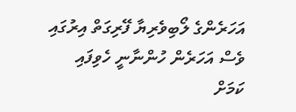އަހަރެންގެ ލޯބިވެރިޔާ ފޭރިގަތް އިރުގައި ވެސް އަހަރެން ހުންނާނީ ހެވިފައި ކަމަށް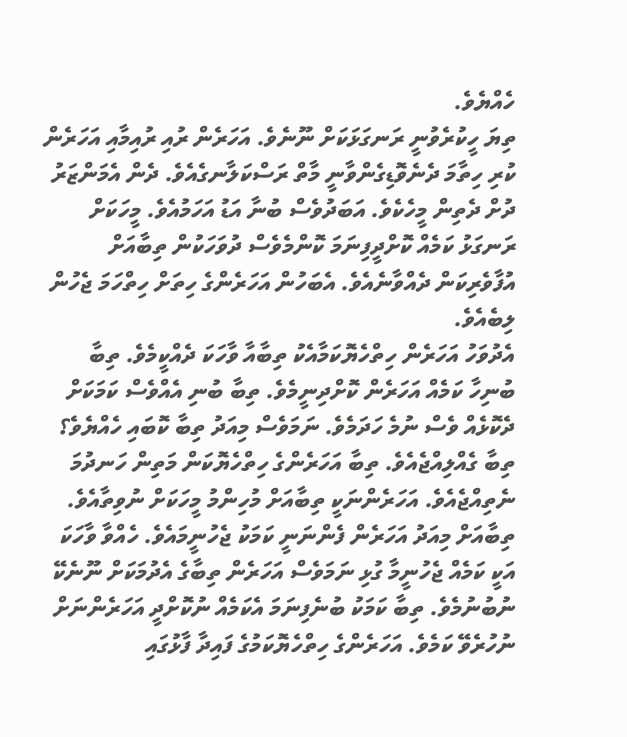ހެއްޔެވެ.
ތިޔަ ހީކުރެވުނީ ރަނގަޅަކަށް ނޫނެވެ. އަހަރެން ރުއި ރުއިމާއި އަހަރެން ކުރި ހިތާމަ ދެނެވޮޑިގެންވާނީ މާތް ރަސްކަލާނގެއެވެ. ދެން އެމަންޒަރު ދުށް ދެތިން މީހެކެވެ. އަބަދުވެސް ބުނާ އަޑު އަހަމުއެވެ. މީހަކަށް ރަނގަޅު ކަމެއް ކޮށްދީފިނަމަ ކޮންމެވެސް ދުވަހަކުން ތިބާއަށް އުފާވެރިކަން ދެއްވާނެއެވެ. އެބަހުން އަހަރެންގެ ހިތަށް ހިތްހަމަ ޖެހުން ލިބެއެވެ.
އެދުވަހު އަހަރެން ހިތްހެޔޮކަމާއެކު ތިބާއާ ވާހަކަ ދެއްކީމެވެ. ތިބާ ބުނިހާ ކަމެއް އަހަރެން ކޮށްދިނީމެވެ. ތިބާ ބުނި އެއްވެސް ކަމަކަށް ދެކޮޅެއް ވެސް ނުމެ ހަދަމެވެ. ނަމަވެސް މިއަދު ތިބާ ކޮބައި ހެއްޔެވެ؟ ތިބާ ގެއްލިއްޖެއެވެ. ތިބާ އަހަރެންގެ ހިތްހެޔޮކަން މަތިން ހަނދުމަ ނެތިއްޖެއެވެ. އަހަރެންނަކީ ތިބާއަށް މުހިންމު މީހަކަށް ނުވިތާއެވެ.
ތިބާއަށް މިއަދު އަހަރެން ފެންނަނީ ކަމަކު ޖެހުނީމައެވެ. ހެއްވާ ވާހަކަ އަކީ ކަމެއް ޖެހުނީމާ ގުޅި ނަމަވެސް އަހަރެން ތިބާގެ އެދުމަކަށް ނޫނެކޭ ނުބުނުމެވެ. ތިބާ ކަމަކު ބުނެފިނަމަ އެކަމެއް ނުކޮށްދީ އަހަރެންނަށް ނުހުރެވޭ ކަމެވެ. އަހަރެންގެ ހިތްހެޔޮކަމުގެ ފައިދާ ފާޅުގައި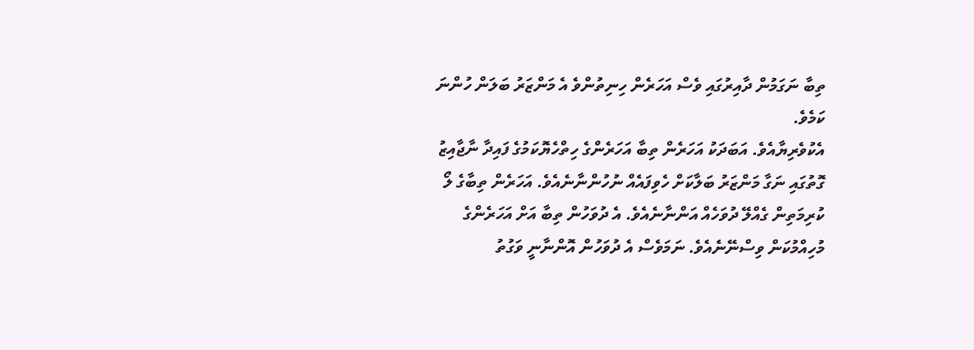ތިބާ ނަގަމުން ދާއިރުގައި ވެސް އަހަރެން ހިނިތުންވެ އެ މަންޒަރު ބަލަން ހުންނަ ކަމެވެ.
އެކުވެރިޔާއެވެ. އަބަދަކު އަހަރެން ތިބާ އަހަރެންގެ ހިތްހެޔޮކަމުގެ ފައިދާ ނާޖާއިޒު ގޮތުގައި ނަގާ މަންޒަރު ބަލާކަށް ހެވިފައެއް ނުހުންނާނެއެވެ. އަހަރެން ތިބާގެ ލޯ ކުރިމަތިން ގެއްލޭ ދުވަހެއް އަންނާނެއެވެ. އެ ދުވަހުން ތިބާ އަށް އަހަރެންގެ މުހިއްމުކަން ވިސްނޭނެއެވެ. ނަމަވެސް އެ ދުވަހުން އޮންނާނީ ވަގުތު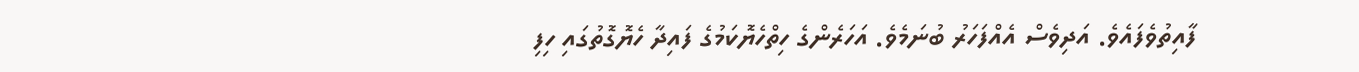ފާއިތުވެފައެވެ. އަދިވެސް އެއްފަހަރު ބުނަމެވެ. އަހަރެންގެ ހިތްހެޔޮކަމުގެ ފައިދާ ހެޔޮގޮތުގައި ހިފި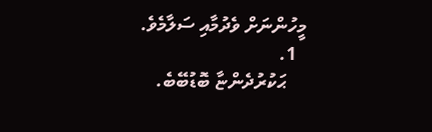މީހުންނަށް ވެދުމާއި ސަލާމެވެ.
  1.
    ޙަކުރުދެންޏާ ބޮޑުބޭބެ.